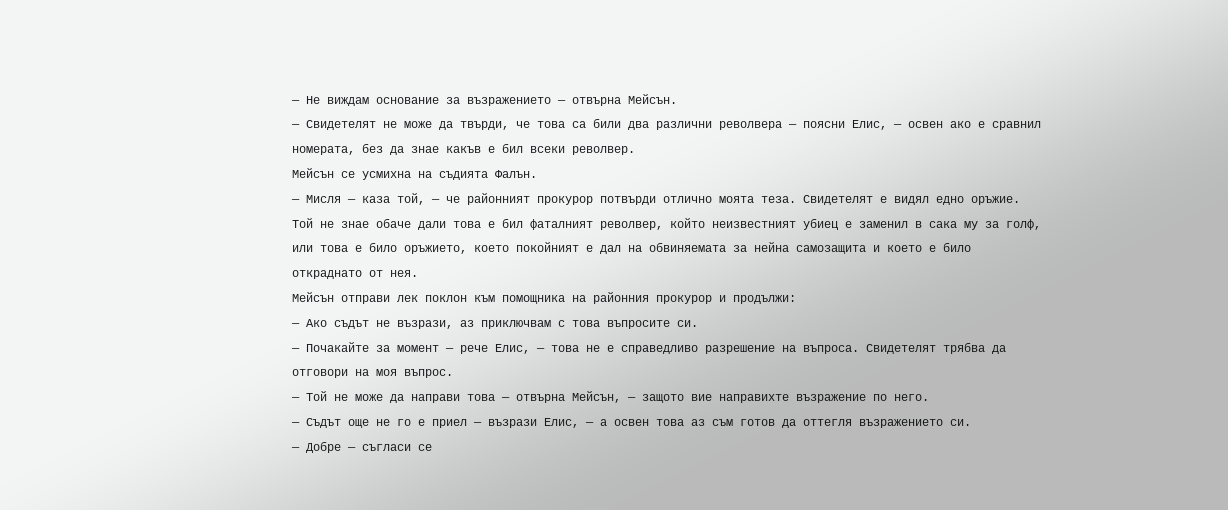— Не виждам основание за възражението — отвърна Мейсън.
— Свидетелят не може да твърди, че това са били два различни револвера — поясни Елис, — освен ако е сравнил номерата, без да знае какъв е бил всеки револвер.
Мейсън се усмихна на съдията Фалън.
— Мисля — каза той, — че районният прокурор потвърди отлично моята теза. Свидетелят е видял едно оръжие. Той не знае обаче дали това е бил фаталният револвер, който неизвестният убиец е заменил в сака му за голф, или това е било оръжието, което покойният е дал на обвиняемата за нейна самозащита и което е било откраднато от нея.
Мейсън отправи лек поклон към помощника на районния прокурор и продължи:
— Ако съдът не възрази, аз приключвам с това въпросите си.
— Почакайте за момент — рече Елис, — това не е справедливо разрешение на въпроса. Свидетелят трябва да отговори на моя въпрос.
— Той не може да направи това — отвърна Мейсън, — защото вие направихте възражение по него.
— Съдът още не го е приел — възрази Елис, — а освен това аз съм готов да оттегля възражението си.
— Добре — съгласи се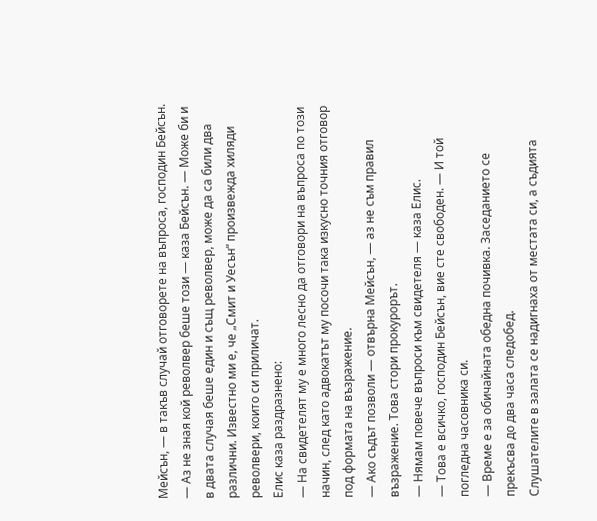Мейсън, — в такъв случай отговорете на въпроса, господин Бейсън.
— Аз не зная кой револвер беше този — каза Бейсън. — Може би и в двата случая беше един и същ револвер, може да са били два различни. Известно ми е, че „Смит и Уесън“ произвежда хиляди револвери, които си приличат.
Елис каза раздразнено:
— На свидетелят му е много лесно да отговори на въпроса по този начин, след като адвокатът му посочи така изкусно точния отговор под формата на възражение.
— Ако съдът позволи — отвърна Мейсън, — аз не съм правил възражение. Това стори прокурорът.
— Нямам повече въпроси към свидетеля — каза Елис.
— Това е всичко, господин Бейсън, вие сте свободен. — И той погледна часовника си.
— Време е за обичайната обедна почивка. Заседанието се прекъсва до два часа следобед.
Слушателите в залата се надигнаха от местата си, а съдията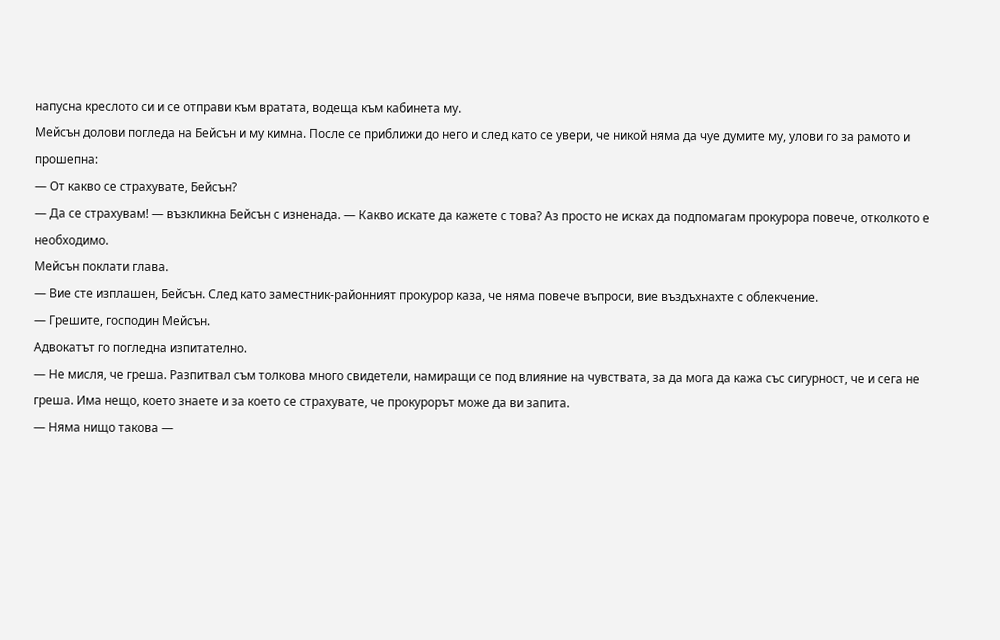напусна креслото си и се отправи към вратата, водеща към кабинета му.
Мейсън долови погледа на Бейсън и му кимна. После се приближи до него и след като се увери, че никой няма да чуе думите му, улови го за рамото и прошепна:
— От какво се страхувате, Бейсън?
— Да се страхувам! — възкликна Бейсън с изненада. — Какво искате да кажете с това? Аз просто не исках да подпомагам прокурора повече, отколкото е необходимо.
Мейсън поклати глава.
— Вие сте изплашен, Бейсън. След като заместник-районният прокурор каза, че няма повече въпроси, вие въздъхнахте с облекчение.
— Грешите, господин Мейсън.
Адвокатът го погледна изпитателно.
— Не мисля, че греша. Разпитвал съм толкова много свидетели, намиращи се под влияние на чувствата, за да мога да кажа със сигурност, че и сега не греша. Има нещо, което знаете и за което се страхувате, че прокурорът може да ви запита.
— Няма нищо такова —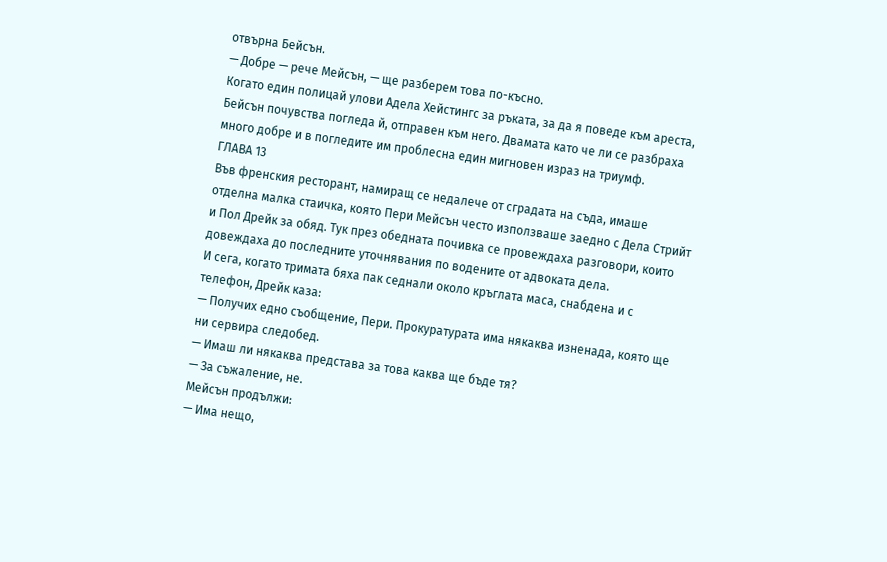отвърна Бейсън.
— Добре — рече Мейсън, — ще разберем това по-късно.
Когато един полицай улови Адела Хейстингс за ръката, за да я поведе към ареста, Бейсън почувства погледа й, отправен към него. Двамата като че ли се разбраха много добре и в погледите им проблесна един мигновен израз на триумф.
ГЛАВА 13
Във френския ресторант, намиращ се недалече от сградата на съда, имаше отделна малка стаичка, която Пери Мейсън често използваше заедно с Дела Стрийт и Пол Дрейк за обяд. Тук през обедната почивка се провеждаха разговори, които довеждаха до последните уточнявания по водените от адвоката дела.
И сега, когато тримата бяха пак седнали около кръглата маса, снабдена и с телефон, Дрейк каза:
— Получих едно съобщение, Пери. Прокуратурата има някаква изненада, която ще ни сервира следобед.
— Имаш ли някаква представа за това каква ще бъде тя?
— За съжаление, не.
Мейсън продължи:
— Има нещо,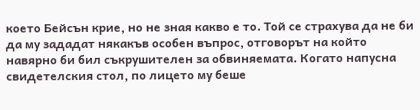което Бейсън крие, но не зная какво е то. Той се страхува да не би да му зададат някакъв особен въпрос, отговорът на който навярно би бил съкрушителен за обвиняемата. Когато напусна свидетелския стол, по лицето му беше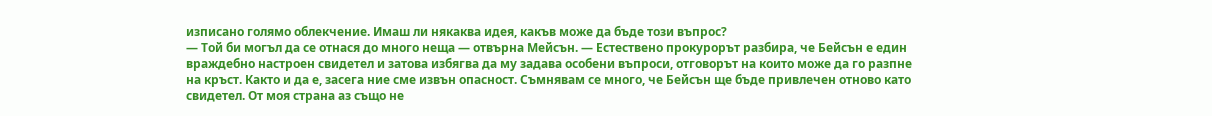изписано голямо облекчение. Имаш ли някаква идея, какъв може да бъде този въпрос?
— Той би могъл да се отнася до много неща — отвърна Мейсън. — Естествено прокурорът разбира, че Бейсън е един враждебно настроен свидетел и затова избягва да му задава особени въпроси, отговорът на които може да го разпне на кръст. Както и да е, засега ние сме извън опасност. Съмнявам се много, че Бейсън ще бъде привлечен отново като свидетел. От моя страна аз също не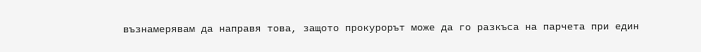възнамерявам да направя това, защото прокурорът може да го разкъса на парчета при един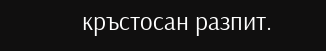кръстосан разпит.